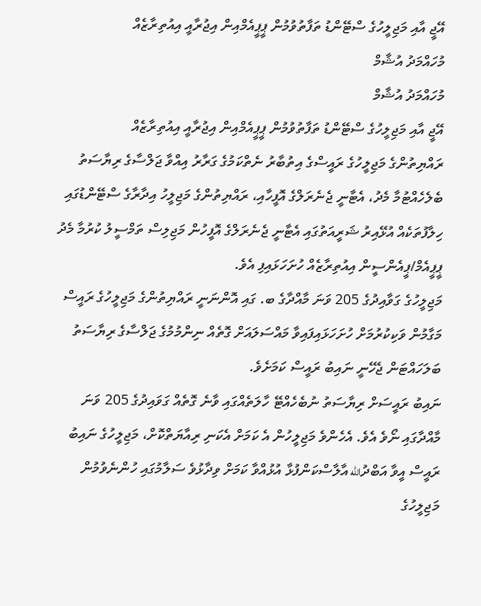އޭޖީ އާއި މަޖިލީހުގެ ސްޓޭންޑު ތަފާތުވުމުން ޕީޕީއެމްއިން އިޖުރާއީ އިއުތިރާޒެއް
މުހައްމަދު އުޝާމް
މުހައްމަދު އުޝާމް
އޭޖީ އާއި މަޖިލީހުގެ ސްޓޭންޑު ތަފާތުވުމުން ޕީޕީއެމްއިން އިޖުރާއީ އިއުތިރާޒެއް
ރައްޔިތުންގެ މަޖިލީހުގެ ރައީސްގެ އިތުބާރު ނެތްކަމުގެ ގަރާރު އިއްވާ ޖަލްސާގެ ރިޔާސަތު ބެލެހެއްޓުމާ މެދު، އެޓާނީ ޖެނެރަލްގެ އޮފީހާއި، ރައްޔިތުންގެ މަޖިލީހު އިދާރާގެ ސްޓޭންޑުގައި ހިލާފުތަކެއް އުޅޭއިރު ޝަރީއަތުގައި އެޓާނީ ޖެނެރަލްގެ އޮފީހުން މަޖިލިސް ތަމްސީލު ކުރުމާ މެދު ޕީޕީއެމް/ޕީއެންސީން އިއުތިރާޒެއް ހުށަހަޅައިފި އެވެ.
މަޖިލީހުގެ ގަވާއިދުގެ 205 ވަނަ މާއްދާގެ ބ. ގައި އޮންނަނީ ރައްޔިތުންގެ މަޖިލީހުގެ ރައީސް މަގާމުން ވަކިކުރުމަށް ހުށަހަޅައިފައިވާ މައްސަލައަށް ގޮތެއް ނިންމުމުގެ ޖަލްސާގެ ރިޔާސަތު ބަލަހައްޓަން ޖެހޭނީ ނައިބު ރައީސް ކަމަށެވެ.
ނައިބު ރައީސަށް ރިޔާސަތު ނުބެހެއްޓޭ ހާލަތެއްގައި ވާނެ ގޮތެއް ގަވައިދުގެ 205 ވަނަ މާއްދާގައި ނޯވެ އެވެ. އެހެންވެ މަޖިލީހުން އެ ކަމަށް އެކަނި ރިއާޔަތްކޮށް، މަޖިލީހުގެ ނައިބު ރައީސް އީވާ އަބްދުالله އާލާސްކަންފުޅާ އުޅުއްވާ ކަމަށް ވިދާޅުވެ ސަލާމުގައި ހުންނެވުމުން މަޖިލީހުގެ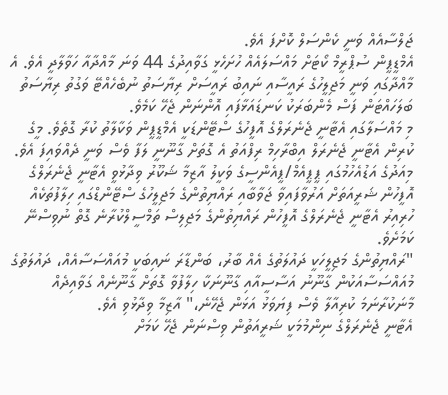ޖަލްސާއެއް ވަނީ ކެންސަލް ކޮށްފަ އެވެ.
އެމްޑީޕީން ސުޕްރީމް ކޯޓަށް މައްސަލައެއް ހުށަހެޅީ ގަވާއިދުގެ 44 ވަނަ މާއްދާއާ ހަވާލާދީ އެވެ. އެ މާއްދާގައި ވަނީ މަޖިލީހުގެ ރައީސާއި ނައިބު ރައީސަށް ރިޔާސަތު ނުބެހެއްޓޭ ވަގުތު ރިޔާސަތު ބަލަހައްޓަން ފަސް މެންބަރަކު ކަނޑައަޅާފައި އޮންނަން ޖެހޭ ކަމެވެ.
މި މައްސަލާގައި އެޓާނީ ޖެނެރަލްގެ އޮފީހުގެ ސްޓޭންޑަކީ އެމްޑީޕީން ވަކާލާތު ކުރާ ގޮތެވެ. މީގެ ކުރިން އެޓާނީ ޖެނެރަލް އިބްރާހިމް ރިފްއަތު އެ ގޮތަށް ގާނޫނީ ލަފާ ވެސް ވަނީ ދެއްވައިފަ އެވެ.
މިއަދުގެ އަޑުއެހުމުގައި ޕީޕީއެމް/ޕީއެންސީގެ ވަކީލު އާޒިމާ ޝަކޫރު ވިދާޅުވީ އެޓާނީ ޖެނެރަލްގެ އޮފީހުން ޝަރީއަތަށް އަރުވާފައިވާ ޖަވާބާއި ރައްޔިތުންގެ މަޖިލީހުގެ ސްޓޭންޑްގައި ހިލާފުތަކެއް ހުރިއިރު އެޓާނީ ޖެނެރަލްގެ އޮފީހުން ރައްޔިތުންގެ މަޖިލިސް ތަމްސީލްކުރާނެ ގޮތް ނުވިސްނޭ ކަމަށެވެ.
"ރައްޔިތުންގެ މަޖިލީހަކީ ދައުލަތުގެ އެއް ބާރު، ބަންޑާރަ ނައިބަކީ މުއައްސަސާއެއް، ދައުލަތުގެ މުއައްސަސާއަކުން ގާނޫނު އަސާސީއާއި ގާނޫނަކާ ހިލާފުވާ ގޮތަށް ގާނޫނެއް ގަވާއިދެއް މާނަކުރާނަމަ ކުރިއާލާ ވެސް ފިޔަވަޅު އަޅަން ޖެހޭނެ،" އާޒިމާ ވިދާޅުވި އެވެ.
އެޓާނީ ޖެނެރަލްގެ ނިންމުމަކީ ޝަރީއަތުން ވިސްނަން ޖެހޭ ކަމަށް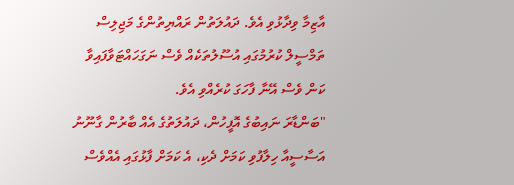އާޒިމާ ވިދާޅުވި އެވެ. ދައުލަތުން ރައްޔިތުންގެ މަޖިލިސް ތަމްސީލް ކުރުމުގައި އުސޫލުތަކެއް ވެސް ނަގަހައްޓަވާފައިވާ ކަން ވެސް އޭނާ ފާހަގަ ކުރެއްވި އެވެ.
"ބަންޑާރަ ނައިބުގެ އޮފީހުން، ދައުލަތުގެ އެއް ބާރުން ގާނޫނު އަސާސީއާ ހިލާފުވި ކަމަށް ދެކި، އެ ކަމަށް ފާޅުގައި އެއްވެސް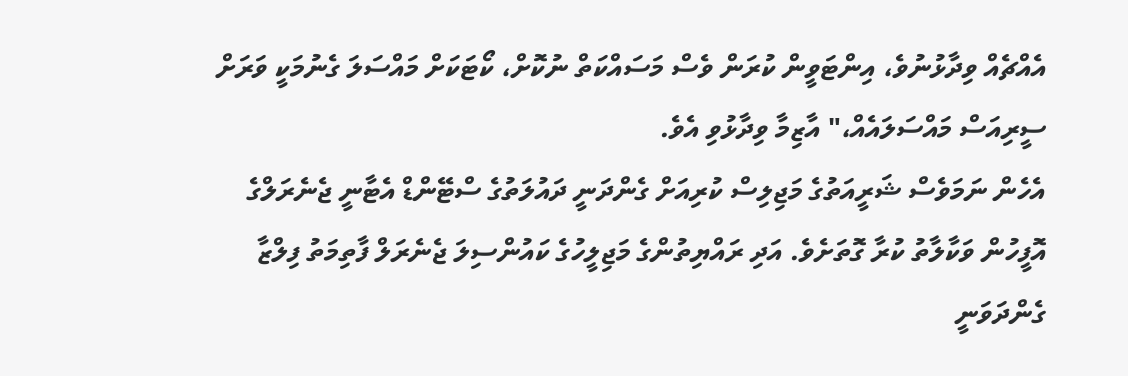އެއްޗެއް ވިދާޅުނުވެ، އިންޓަވީން ކުރަން ވެސް މަސައްކަތް ނުކޮށް، ކޯޓަކަށް މައްސަލަ ގެނުމަކީ ވަރަށް ސީރިއަސް މައްސަލައެއް،" އާޒިމާ ވިދާޅުވި އެވެ.
އެހެން ނަމަވެސް ޝަރީއަތުގެ މަޖިލިސް ކުރިއަށް ގެންދަނީ ދައުލަތުގެ ސްޓޭންޑް އެޓާނީ ޖެނެރަލްގެ އޮފީހުން ވަކާލާތު ކުރާ ގޮތަށެވެ. އަދި ރައްޔިތުންގެ މަޖިލީހުގެ ކައުންސިލަ ޖެނެރަލް ފާތިމަތު ފިލްޒާ ގެންދަވަނީ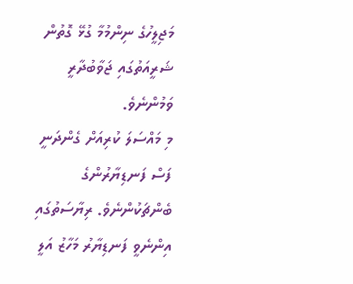މަޖިލީހުގެ ނިންމުމާ ގުޅޭ ގޮތުން ޝަރީއަތުގައި ޖަވާބުދާރީ ވަމުންނެވެ.
މި މައްސަލަ ކުރިއަށް ގެންދަނީ ފަސް ފަނޑިޔާރުންގެ ބެންޗަކުންނެވެ. ރިޔާސަތުގައި އިންނެވީ ފަނޑިޔާރު މަހާޒު އަލީ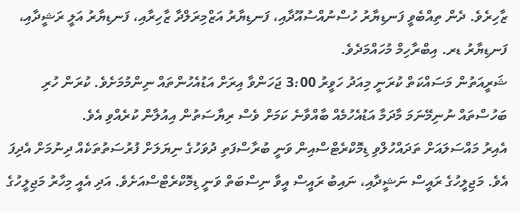ޒާހިރެވެ. ދެން ތިއްބެވީ ފަނޑިޔާރު ހުސްނުއްސުއޫދާއި، ފަނޑިޔާރު އަޒްމިރަލްދާ ޒާހިރާއި، ފަނޑިޔާރު އަލީ ރަޝީދާއި، ފަނޑިޔާރު ޑރ. އިބްރާހިމް މުހައްމަދެވެ.
ޝަރީއަތުން މަސައްކަތް ކުރަނީ މިއަދު ހަވީރު 3:00 ޖަހަންވާ އިރަށް އަޑުއެހުންތައް ނިންމުމަށެވެ. ކުރަން ހުރި ބަހުސްތައް ނުނިމޭނަމަ މާދަމާ އަޑުއެހުމެއް ބާއްވާނެ ކަމަށް ވެސް ރިޔާސަތުން އިއުލާން ކުރެއްވި އެވެ.
އެއިރު މައްސަލައަށް ތަދައްހުލްވި ޑިމޮކްރެޓްސްއިން ވަނީ ބުރާސްފަތި ދުވަހުގެ ނިޔަލަށް ފުރުސަތުތަކެއް ދިނުމަށް އެދިފަ އެވެ. މަޖިލީހުގެ ރައީސް ނަޝީދާއި، ނައިބު ރައީސް އީވާ ނިސްބަތް ވަނީ ޑިމޮކްރެޓްސްއަށެވެ. އަދި އެއީ މިހާރު މަޖިލީހުގެ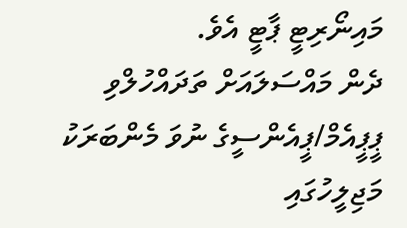މައިނޯރިޓީ ޕާޓީ އެވެ.
ދެން މައްސަލައަށް ތަދައްހުލްވި ޕީޕީއެމް/ޕީއެންސީގެ ނުވަ މެންބަރަކު މަޖިލީހުގައި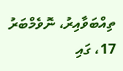ތިއްބަވާއިރު، ނޮވެމްބަރު 17، ގައި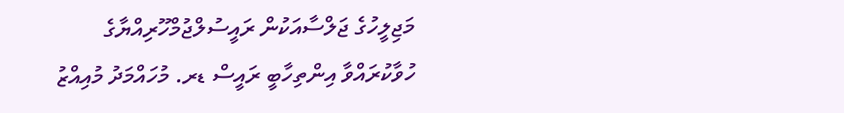މަޖިލީހުގެ ޖަލްސާއަކުން ރައީސުލްޖުމްހޫރިއްޔާގެ ހުވާކުރައްވާ އިންތިހާބީ ރައީސް ޑރ. މުހައްމަދު މުއިއްޒު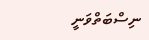ނިސްބަތްވަނީ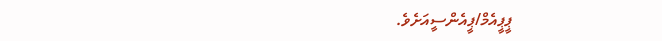ޕީޕީއެމް/ޕީއެންސީއަށެވެ.